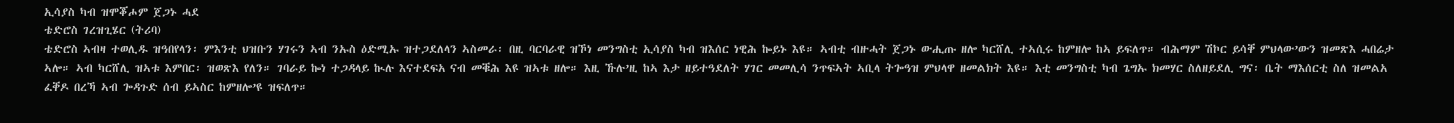ኢሳያስ ካብ ዝሞቖሖም ጀጋኑ ሓደ
ቴድሮስ ገረዝጊሄር (ትሪባ)
ቴድሮስ ኣብዛ ተወሊዱ ዝዓበየላን፡ ምእንቲ ህዝቡን ሃገሩን ኣብ ንኡስ ዕድሚኡ ዝተጋደለላን ኣስመራ፡ በዚ ባርባራዊ ዝኾነ መንግስቲ ኢሳያስ ካብ ዝእሰር ነዊሕ ኰይኑ እዩ። ኣብቲ ብዙሓት ጀጋኑ ውሒጡ ዘሎ ካርሸሊ ተኣሲሩ ከምዘሎ ከኣ ይፍለጥ። ብሕማም ሽኮር ይሳቐ ምህላው’ውን ዝመጽእ ሓበሬታ ኣሎ። ኣብ ካርሸሊ ዝኣቱ እምበር፡ ዝወጽእ የለን። ገባራይ ኰነ ተጋዳላይ ኲሉ እናተደፍአ ናብ መቑሕ እዩ ዝኣቱ ዘሎ። እዚ ኹሉ’ዚ ከኣ እታ ዘይተዓደለት ሃገር መመሊሳ ንጥፍኣት ኣቢላ ትጐዓዝ ምህላዋ ዘመልክት እዩ። እቲ መንግስቲ ካብ ጌግኡ ክመሃር ስለዘይደሊ ግና፡ ቤት ማእሰርቲ ስለ ዝመልአ ፈቐዶ በረኻ ኣብ ጐዳጉድ ሰብ ይኣስር ከምዘሎ’ዩ ዝፍለጥ።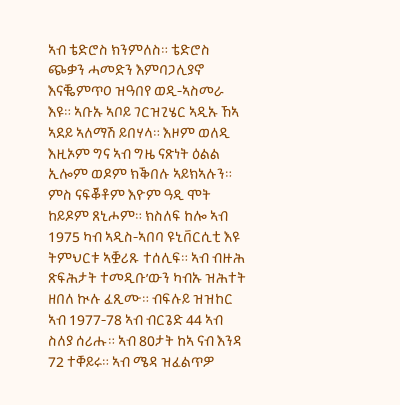ኣብ ቴድሮስ ክንምለስ። ቴድሮስ ጭቃን ሓመድን እምባጋሊያኖ እናቘምጥዐ ዝዓበየ ወዲ-ኣስመራ እዩ። ኣቡኡ ኣቦይ ገርዝጊሄር ኣዲኡ ኸኣ ኣደይ ኣለማሽ ይበሃላ። እዞም ወለዲ እዚኦም ግና ኣብ ግዜ ናጽነት ዕልል ኢሎም ወዶም ክቕበሉ ኣይክኣሉን። ምስ ናፍቖቶም እዮም ዓዲ ሞት ከይዶም ጸኒሖም። ክስለፍ ከሎ ኣብ 1975 ካብ ኣዲስ-ኣበባ ዩኒቨርሲቲ እዩ ትምህርቱ ኣቛሪጹ ተሰሊፍ። ኣብ ብዙሕ ጽፍሕታት ተመዲቡ’ውን ካብኡ ዝሕተት ዘበለ ኲሉ ፈጺሙ። ብፍሉይ ዝዝከር ኣብ 1977-78 ኣብ ብርጌድ 44 ኣብ ስለያ ሰሪሑ። ኣብ 80ታት ከኣ ናብ እንዳ 72 ተቐይሩ። ኣብ ሜዳ ዝፈልጥዎ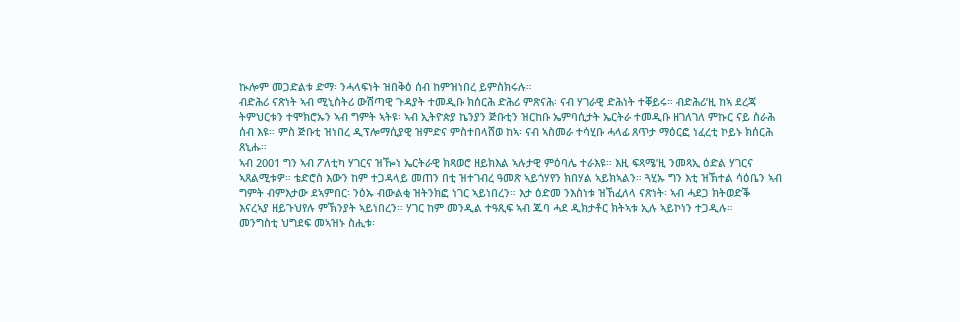ኲሎም መጋድልቱ ድማ፡ ንሓላፍነት ዝበቅዕ ሰብ ከምዝነበረ ይምስክሩሉ።
ብድሕሪ ናጽነት ኣብ ሚኒስትሪ ውሽጣዊ ጉዳያት ተመዲቡ ክሰርሕ ድሕሪ ምጽናሕ፡ ናብ ሃገራዊ ድሕነት ተቐይሩ። ብድሕሪ’ዚ ከኣ ደረጃ ትምህርቱን ተሞክሮኡን ኣብ ግምት ኣትዩ፡ ኣብ ኢትዮጵያ ኬንያን ጅቡቲን ዝርከቡ ኤምባሲታት ኤርትራ ተመዲቡ ዘገለገለ ምኩር ናይ ስራሕ ሰብ እዩ። ምስ ጅቡቲ ዝነበረ ዲፕሎማሲያዊ ዝምድና ምስተበላሸወ ከኣ፡ ናብ ኣስመራ ተሳሂቡ ሓላፊ ጸጥታ ማዕርፎ ነፈረቲ ኮይኑ ክሰርሕ ጸኒሑ።
ኣብ 2001 ግን ኣብ ፖለቲካ ሃገርና ዝዀነ ኤርትራዊ ክጻወሮ ዘይክእል ኣሉታዊ ምዕባሌ ተራእዩ። እዚ ፍጻሜ’ዚ ንመጻኢ ዕድል ሃገርና ኣጸልሚቱዎ። ቴድሮስ እውን ከም ተጋዳላይ መጠን በቲ ዝተገብረ ዓመጽ ኣይጎሃየን ክበሃል ኣይክኣልን። ጓሂኡ ግን እቲ ዝኽተል ሳዕቤን ኣብ ግምት ብምእታው ደኣምበር፡ ንዕኡ ብውልቂ ዝትንክፎ ነገር ኣይነበረን። እታ ዕድመ ንእስነቱ ዝኸፈለላ ናጽነት፡ ኣብ ሓደጋ ክትወድቕ እናረኣያ ዘይጉህየሉ ምኽንያት ኣይነበረን። ሃገር ከም መንዲል ተዓጺፍ ኣብ ጁባ ሓደ ዲክታቶር ክትኣቱ ኢሉ ኣይኮነን ተጋዲሉ።
መንግስቲ ህግደፍ መኣዝኑ ስሒቱ፡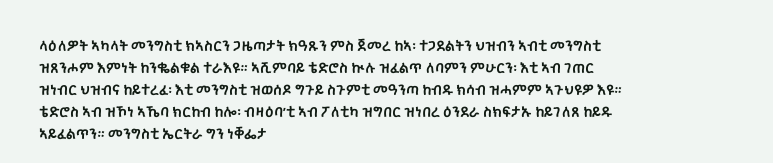ላዕለዎት ኣካላት መንግስቲ ክኣስርን ጋዜጣታት ክዓጹን ምስ ጀመረ ከኣ፡ ተጋደልትን ህዝብን ኣብቲ መንግስቲ ዝጸንሖም እምነት ከንቈልቁል ተራእዩ። ኣሺምባይ ቴድሮስ ኲሉ ዝፈልጥ ለባምን ምሁርን፡ እቲ ኣብ ገጠር ዝነብር ህዝብና ከይተረፈ፡ እቲ መንግስቲ ዝወሰዶ ግጉይ ስጉምቲ መዓንጣ ከብዱ ክሳብ ዝሓምም ኣጉህዩዎ እዩ። ቴድሮስ ኣብ ዝኾነ ኣኼባ ክርከብ ከሎ፡ ብዛዕባ’ቲ ኣብ ፖለቲካ ዝግበር ዝነበረ ዕንደራ ስክፍታኡ ከይገለጸ ከይዱ ኣይፈልጥን። መንግስቲ ኤርትራ ግን ነቐፌታ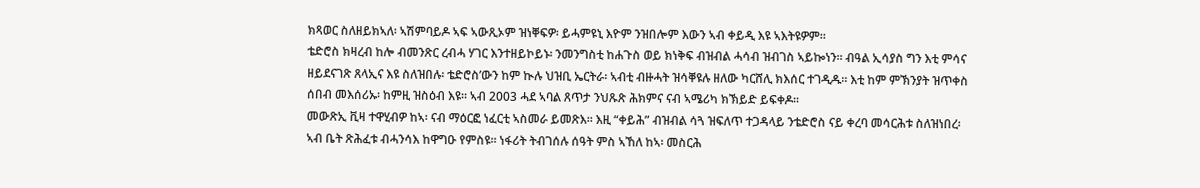ክጻወር ስለዘይክኣለ፡ ኣሽምባይዶ ኣፍ ኣውጺኦም ዝነቐፍዎ፡ ይሓምዩኒ እዮም ንዝበሎም እውን ኣብ ቀይዲ እዩ ኣእትዩዎም።
ቴድሮስ ክዛረብ ከሎ ብመንጽር ረብሓ ሃገር እንተዘይኮይኑ፡ ንመንግስቲ ከሐጉስ ወይ ክነቅፍ ብዝብል ሓሳብ ዝብገስ ኣይኰነን። ብዓል ኢሳያስ ግን እቲ ምሳና ዘይደናገጽ ጸላኢና እዩ ስለዝበሉ፡ ቴድሮስ’ውን ከም ኲሉ ህዝቢ ኤርትራ፡ ኣብቲ ብዙሓት ዝሳቐዩሉ ዘለው ካርሸሊ ክእሰር ተገዲዱ። እቲ ከም ምኽንያት ዝጥቀስ ሰበብ መእሰሪኡ፡ ከምዚ ዝስዕብ እዩ። ኣብ 2003 ሓደ ኣባል ጸጥታ ንህጹጽ ሕክምና ናብ ኣሜሪካ ክኽይድ ይፍቀዶ።
መውጽኢ ቪዛ ተዋሂብዎ ከኣ፡ ናብ ማዕርፎ ነፈርቲ ኣስመራ ይመጽእ። እዚ “ቀይሕ” ብዝብል ሳጓ ዝፍለጥ ተጋዳላይ ንቴድሮስ ናይ ቀረባ መሳርሕቱ ስለዝነበረ፡ ኣብ ቤት ጽሕፈቱ ብሓንሳእ ከዋግዑ የምስዩ። ነፋሪት ትብገሰሉ ሰዓት ምስ ኣኸለ ከኣ፡ መስርሕ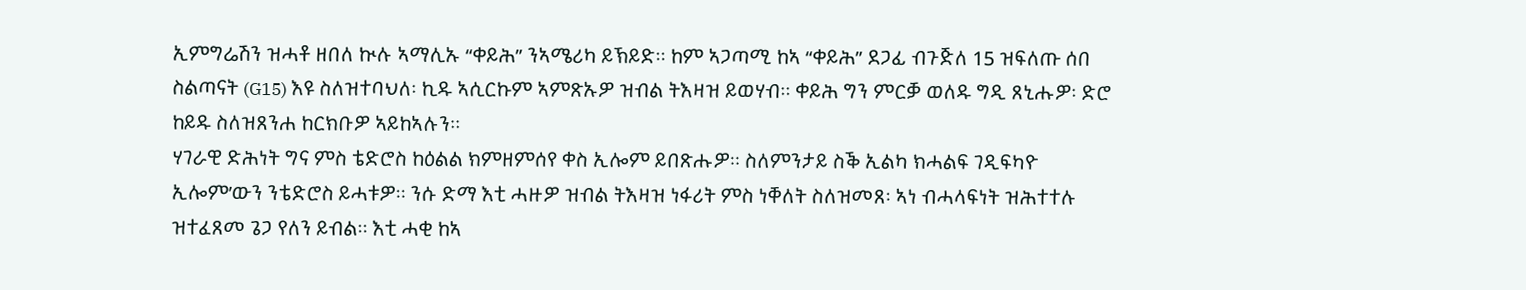ኢምግሬሽን ዝሓቶ ዘበለ ኲሉ ኣማሊኡ “ቀይሕ” ንኣሜሪካ ይኽይድ። ከም ኣጋጣሚ ከኣ “ቀይሕ” ደጋፊ ብጉጅለ 15 ዝፍለጡ ሰበ ስልጣናት (G15) እዩ ስለዝተባህለ፡ ኪዱ ኣሲርኩም ኣምጽኡዎ ዝብል ትእዛዝ ይወሃብ። ቀይሕ ግን ምርቓ ወለዱ ግዲ ጸኒሑዎ፡ ድሮ ከይዱ ስለዝጸንሐ ከርክቡዎ ኣይከኣሉን።
ሃገራዊ ድሕነት ግና ምስ ቴድሮስ ከዕልል ክምዘምሰየ ቀስ ኢሎም ይበጽሑዎ። ስለምንታይ ስቕ ኢልካ ክሓልፍ ገዲፍካዮ ኢሎም’ውን ንቴድሮስ ይሓቱዎ። ንሱ ድማ እቲ ሓዙዎ ዝብል ትእዛዝ ነፋሪት ምስ ነቐለት ስለዝመጸ፡ ኣነ ብሓላፍነት ዝሕተተሉ ዝተፈጸመ ጌጋ የለን ይብል። እቲ ሓቂ ከኣ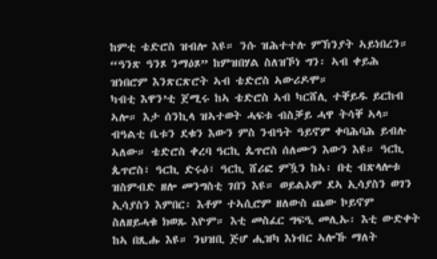ከምቲ ቴድሮስ ዝብሎ እዩ። ንሱ ዝሕተተሉ ምኽንያት ኣይነበረን። “ዓንጽ ዓንጾ ንማዕጾ” ከምዝበሃል ስለዝኾነ ግን፡ ኣብ ቀይሕ ዝነበሮም እንጽርጽሮት ኣብ ቴድሮስ ኣውሪዶሞ።
ካብቲ እዋን’ቲ ጀሚሩ ከኣ ቴድሮስ ኣብ ካርሸሊ ተቐይዱ ይርከብ ኣሎ። እታ ሰንኪላ ዝኣተወት ሓፍቱ ብስቓይ ሓዋ ትሳቐ ኣላ። ብዓልቲ ቤቱን ደቁን እውን ምስ ንብዓት ዓይኖም ቀባሕባሕ ይብሉ ኣለው። ቴድሮስ ቀረባ ዓርኪ ጴጥሮስ ሰለሙን እውን እዩ። ዓርኪ ጴጥሮስ፣ ዓርኪ ድሩዕ፣ ዓርኪ ሸሪፎ ምዃን ከኣ፡ በቲ ብጽላሎቱ ዝስምብድ ዘሎ መንግስቲ ገበን እዩ። ወይልኦም ደኣ ኢሳያስን ወገን ኢሳያስን እምበር፡ እቶም ተኣሲሮም ዘለውስ ጨው ኮይኖም ስለዘይሓቁ ክወጹ እዮም። እቲ መስፈር ግፍዒ መሊኡ፡ እቲ ውድቀት ከኣ በጺሑ እዩ። ንህዝቢ ጅሆ ሒዝካ እነብር ኣሎኹ ማለት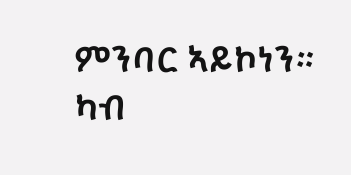ምንባር ኣይኮነን።
ካብ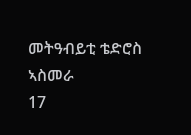መትዓብይቲ ቴድሮስ
ኣስመራ
17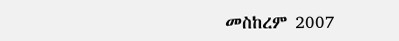መስከረም 2007